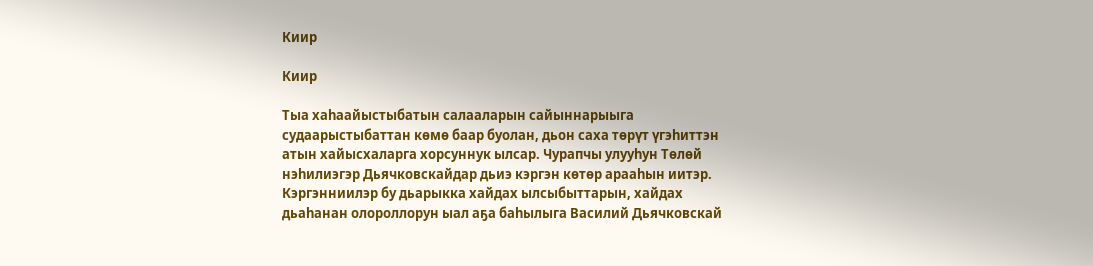Киир

Киир

Тыа хаһаайыстыбатын салааларын сайыннарыыга судаарыстыбаттан көмө баар буолан, дьон саха төрүт үгэһиттэн атын хайысхаларга хорсуннук ылсар. Чурапчы улууһун Төлөй нэһилиэгэр Дьячковскайдар дьиэ кэргэн көтөр арааһын иитэр. Кэргэнниилэр бу дьарыкка хайдах ылсыбыттарын, хайдах дьаһанан олороллорун ыал аҕа баһылыга Василий Дьячковскай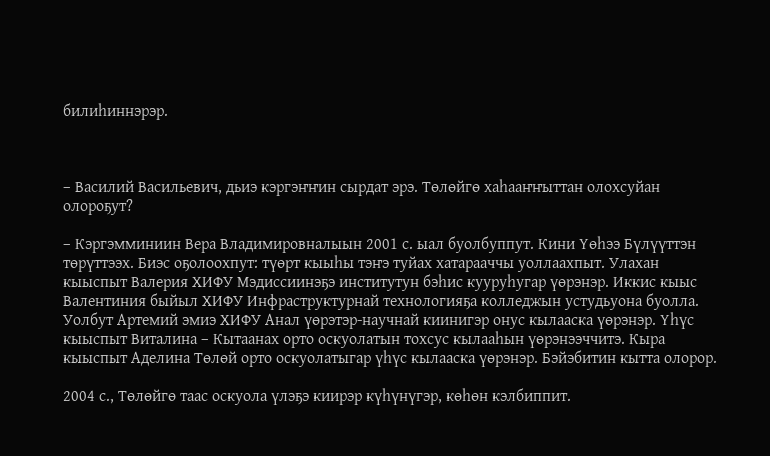билиһиннэрэр.



– Василий Васильевич, дьиэ кэргэҥҥин сырдат эрэ. Төлөйгө хаһааҥҥыттан олохсуйан олороҕут?

– Кэргэмминиин Вера Владимировналыын 2001 с. ыал буолбуппут. Кини Үөһээ Бүлүүттэн төрүттээх. Биэс оҕолоохпут: түөрт кыыһы тэҥэ туйах хатарааччы уоллаахпыт. Улахан кыыспыт Валерия ХИФУ Мэдиссиинэҕэ институтун бэһис кууруһугар үөрэнэр. Иккис кыыс Валентиния быйыл ХИФУ Инфраструктурнай технологияҕа колледжын устудьуона буолла. Уолбут Артемий эмиэ ХИФУ Анал үөрэтэр-научнай киинигэр онус кылааска үөрэнэр. Үһүс кыыспыт Виталина – Кытаанах орто оскуолатын тохсус кылааһын үөрэнээччитэ. Кыра кыыспыт Аделина Төлөй орто оскуолатыгар үһүс кылааска үөрэнэр. Бэйэбитин кытта олорор.

2004 с., Төлөйгө таас оскуола үлэҕэ киирэр күһүнүгэр, көһөн кэлбиппит.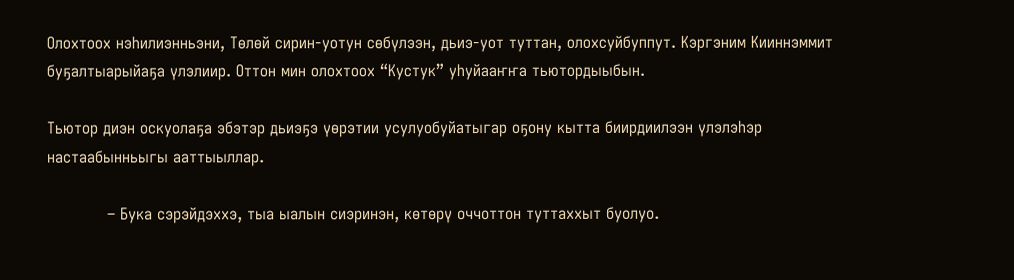Олохтоох нэһилиэнньэни, Төлөй сирин-уотун сөбүлээн, дьиэ-уот туттан, олохсуйбуппут. Кэргэним Кииннэммит буҕалтыарыйаҕа үлэлиир. Оттон мин олохтоох “Кустук” уһуйааҥҥа тьютордыыбын.

Тьютор диэн оскуолаҕа эбэтэр дьиэҕэ үөрэтии усулуобуйатыгар оҕону кытта биирдиилээн үлэлэһэр настаабынньыгы ааттыыллар.

            – Бука сэрэйдэххэ, тыа ыалын сиэринэн, көтөрү оччоттон туттаххыт буолуо.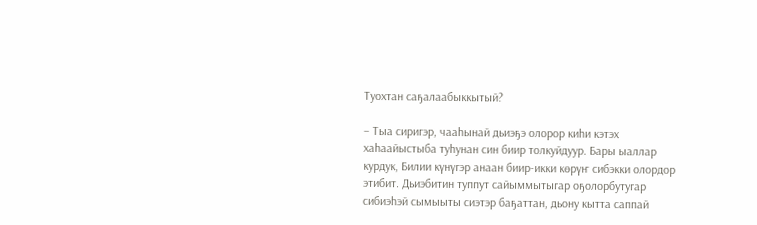Туохтан саҕалаабыккытый?

– Тыа сиригэр, чааһынай дьиэҕэ олорор киһи кэтэх хаһаайыстыба туһунан син биир толкуйдуур. Бары ыаллар курдук, Билии күнүгэр анаан биир-икки көрүҥ сибэкки олордор этибит. Дьиэбитин туппут сайыммытыгар оҕолорбутугар сибиэһэй сымыыты сиэтэр баҕаттан, дьону кытта саппай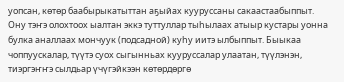уопсан, көтөр баабырыкатыттан аҕыйах кууруссаны сакаастаабыппыт. Ону тэҥэ олохтоох ыалтан эккэ туттуллар тыһылаах атыыр кустары уонна булка аналлаах мончуук (подсадной) куһу иитэ ылбыппыт. Быыкаа чоппуускалар, түүтэ суох сыгынньах кууруссалар улаатан, түүлэнэн, тиэргэҥҥэ сылдьар үчүгэйкээн көтөрдөргө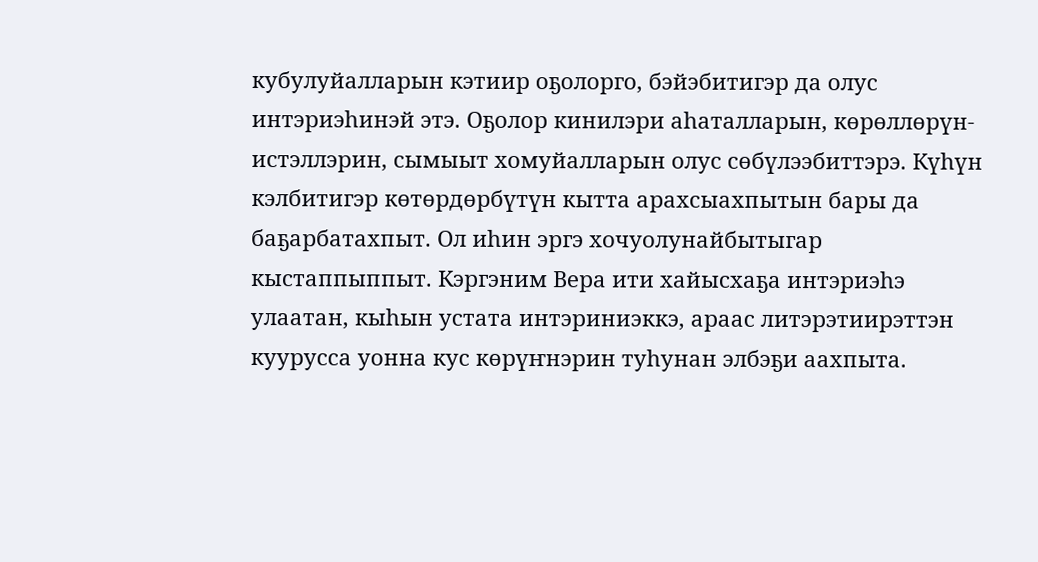кубулуйалларын кэтиир оҕолорго, бэйэбитигэр да олус интэриэһинэй этэ. Оҕолор кинилэри аһаталларын, көрөллөрүн-истэллэрин, сымыыт хомуйалларын олус сөбүлээбиттэрэ. Күһүн кэлбитигэр көтөрдөрбүтүн кытта арахсыахпытын бары да баҕарбатахпыт. Ол иһин эргэ хочуолунайбытыгар кыстаппыппыт. Кэргэним Вера ити хайысхаҕа интэриэһэ улаатан, кыһын устата интэриниэккэ, араас литэрэтиирэттэн куурусса уонна кус көрүҥнэрин туһунан элбэҕи аахпыта.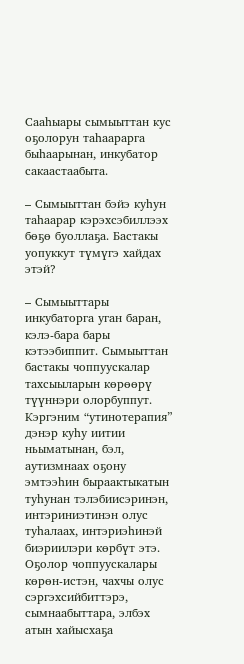Сааһыары сымыыттан кус оҕолорун таһаарарга быһаарынан, инкубатор сакаастаабыта.

– Сымыыттан бэйэ куһун таһаарар кэрэхсэбиллээх бөҕө буоллаҕа. Бастакы уопуккут түмүгэ хайдах этэй?

– Сымыыттары инкубаторга уган баран, кэлэ-бара бары кэтээбиппит. Сымыыттан бастакы чоппуускалар тахсыыларын көрөөрү түүннэри олорбуппут. Кэргэним “утинотерапия” дэнэр куһу иитии ньыматынан, бэл, аутизмнаах оҕону эмтээһин быраактыкатын туһунан тэлэбиисэринэн, интэриниэтинэн олус туһалаах, интэриэһинэй биэриилэри көрбүт этэ. Оҕолор чоппуускалары көрөн-истэн, чахчы олус сэргэхсийбиттэрэ, сымнаабыттара, элбэх атын хайысхаҕа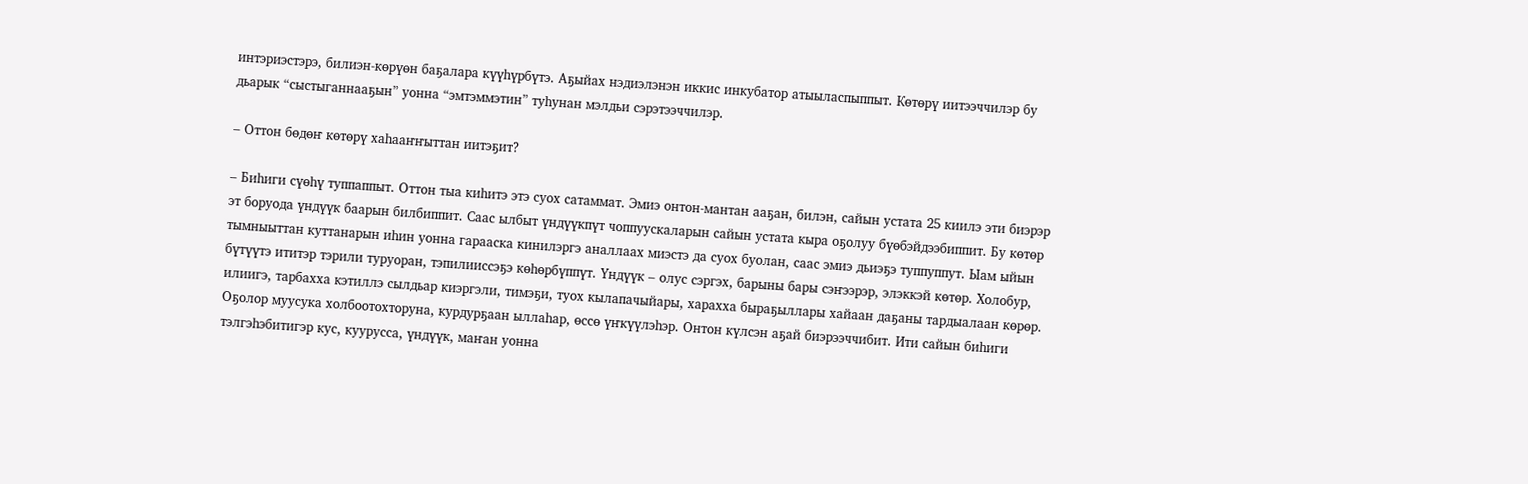интэриэстэрэ, билиэн-көрүөн баҕалара күүһүрбүтэ. Аҕыйах нэдиэлэнэн иккис инкубатор атыыласпыппыт. Көтөрү иитээччилэр бу дьарык “сыстыганнааҕын” уонна “эмтэммэтин” туһунан мэлдьи сэрэтээччилэр.

– Оттон бөдөҥ көтөрү хаһааҥҥыттан иитэҕит?

– Биһиги сүөһү туппаппыт. Оттон тыа киһитэ этэ суох сатаммат. Эмиэ онтон-мантан ааҕан, билэн, сайын устата 25 киилэ эти биэрэр эт боруода үндүүк баарын билбиппит. Саас ылбыт үндүүкпүт чоппуускаларын сайын устата кыра оҕолуу бүөбэйдээбиппит. Бу көтөр тымныыттан куттанарын иһин уонна гарааска кинилэргэ аналлаах миэстэ да суох буолан, саас эмиэ дьиэҕэ туппуппут. Ыам ыйын бүтүүтэ ититэр тэрили туруоран, тэпилииссэҕэ көһөрбүппүт. Үндүүк – олус сэргэх, барыны бары сэҥээрэр, элэккэй көтөр. Холобур, илиигэ, тарбахха кэтиллэ сылдьар киэргэли, тимэҕи, туох кылапачыйары, харахха быраҕыллары хайаан даҕаны тардыалаан көрөр. Оҕолор муусука холбоотохторуна, курдурҕаан ыллаһар, өссө үҥкүүлэһэр. Онтон күлсэн аҕай биэрээччибит. Ити сайын биһиги тэлгэһэбитигэр кус, куурусса, үндүүк, маҥан уонна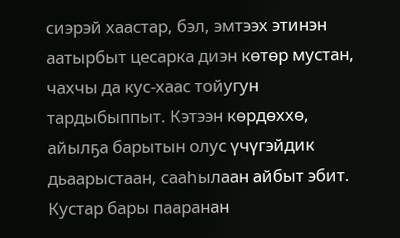сиэрэй хаастар, бэл, эмтээх этинэн аатырбыт цесарка диэн көтөр мустан, чахчы да кус-хаас тойугун тардыбыппыт. Кэтээн көрдөххө, айылҕа барытын олус үчүгэйдик дьаарыстаан, сааһылаан айбыт эбит. Кустар бары пааранан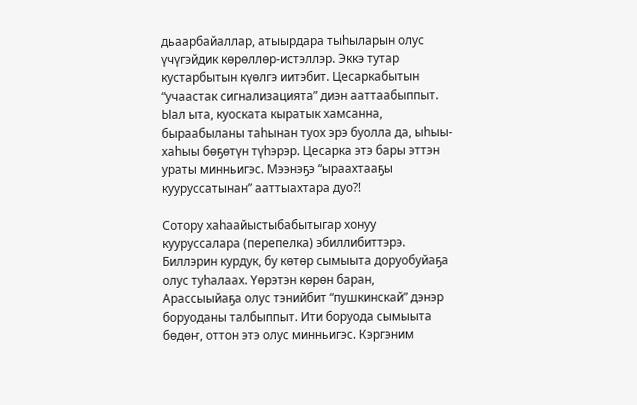дьаарбайаллар, атыырдара тыһыларын олус үчүгэйдик көрөллөр-истэллэр. Эккэ тутар кустарбытын күөлгэ иитэбит. Цесаркабытын “учаастак сигнализацията” диэн ааттаабыппыт. Ыал ыта, куоската кыратык хамсанна, быраабыланы таһынан туох эрэ буолла да, ыһыы-хаһыы бөҕөтүн түһэрэр. Цесарка этэ бары эттэн ураты минньигэс. Мээнэҕэ “ыраахтааҕы кууруссатынан” ааттыахтара дуо?!

Сотору хаһаайыстыбабытыгар хонуу кууруссалара (перепелка) эбиллибиттэрэ. Биллэрин курдук, бу көтөр сымыыта доруобуйаҕа олус туһалаах. Үөрэтэн көрөн баран, Арассыыйаҕа олус тэнийбит “пушкинскай” дэнэр боруоданы талбыппыт. Ити боруода сымыыта бөдөҥ, оттон этэ олус минньигэс. Кэргэним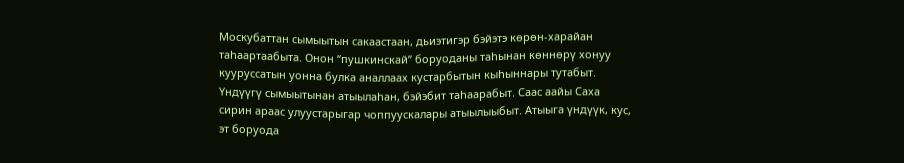Москубаттан сымыытын сакаастаан, дьиэтигэр бэйэтэ көрөн-харайан таһаартаабыта. Онон “пушкинскай” боруоданы таһынан көннөрү хонуу кууруссатын уонна булка аналлаах кустарбытын кыһыннары тутабыт. Үндүүгү сымыытынан атыылаһан, бэйэбит таһаарабыт. Саас аайы Саха сирин араас улуустарыгар чоппуускалары атыылыыбыт. Атыыга үндүүк, кус, эт боруода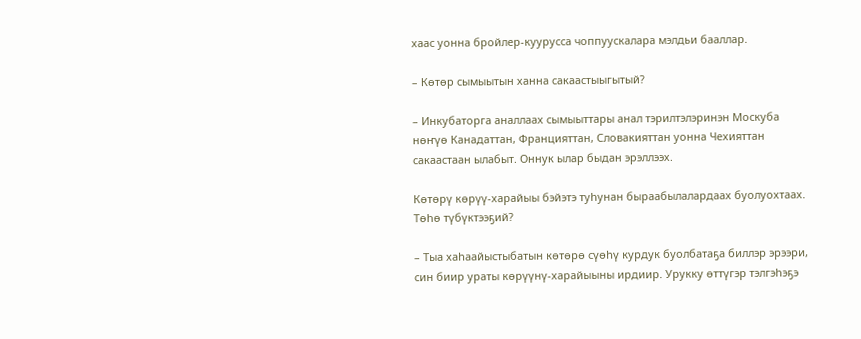хаас уонна бройлер-куурусса чоппуускалара мэлдьи бааллар.

– Көтөр сымыытын ханна сакаастыыгытый?

– Инкубаторга аналлаах сымыыттары анал тэрилтэлэринэн Москуба нөҥүө Канадаттан, Францияттан, Словакияттан уонна Чехияттан сакаастаан ылабыт. Оннук ылар быдан эрэллээх.

Көтөрү көрүү-харайыы бэйэтэ туһунан быраабылалардаах буолуохтаах. Төһө түбүктээҕий?

– Тыа хаһаайыстыбатын көтөрө сүөһү курдук буолбатаҕа биллэр эрээри, син биир ураты көрүүнү-харайыыны ирдиир. Урукку өттүгэр тэлгэһэҕэ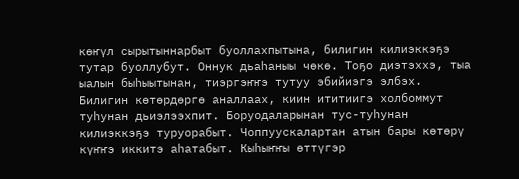көҥүл сырытыннарбыт буоллахпытына, билигин килиэккэҕэ тутар буоллубут. Оннук дьаһаныы чөкө. Тоҕо диэтэххэ, тыа ыалын быһыытынан, тиэргэҥҥэ тутуу эбийиэгэ элбэх. Билигин көтөрдөргө аналлаах, киин ититиигэ холбоммут туһунан дьиэлээхпит. Боруодаларынан тус-туһунан килиэккэҕэ туруорабыт. Чоппуускалартан атын бары көтөрү күҥҥэ иккитэ аһатабыт. Кыһыҥҥы өттүгэр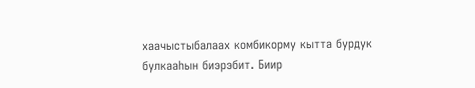хаачыстыбалаах комбикорму кытта бурдук булкааһын биэрэбит. Биир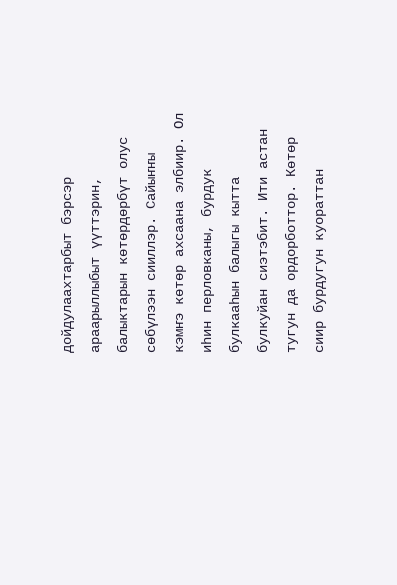дойдулаахтарбыт бэрсэр араарыллыбыт үүттэрин, балыктарын көтөрдөрбүт олус сөбүлээн сииллэр. Сайыҥҥы кэмҥэ көтөр ахсаана элбиир. Ол иһин перловканы, бурдук булкааһын балыгы кытта булкуйан сиэтэбит. Ити астан тугун да ордорботтор. Көтөр сиир бурдугун куораттан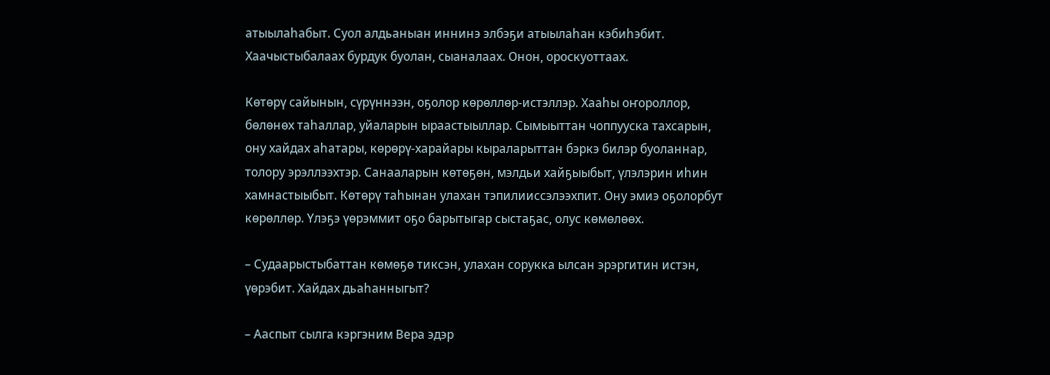атыылаһабыт. Суол алдьаныан иннинэ элбэҕи атыылаһан кэбиһэбит. Хаачыстыбалаах бурдук буолан, сыаналаах. Онон, ороскуоттаах.

Көтөрү сайынын, сүрүннээн, оҕолор көрөллөр-истэллэр. Хааһы оҥороллор, бөлөнөх таһаллар, уйаларын ыраастыыллар. Сымыыттан чоппууска тахсарын, ону хайдах аһатары, көрөрү-харайары кыраларыттан бэркэ билэр буоланнар, толору эрэллээхтэр. Санааларын көтөҕөн, мэлдьи хайҕыыбыт, үлэлэрин иһин хамнастыыбыт. Көтөрү таһынан улахан тэпилииссэлээхпит. Ону эмиэ оҕолорбут көрөллөр. Үлэҕэ үөрэммит оҕо барытыгар сыстаҕас, олус көмөлөөх.

– Судаарыстыбаттан көмөҕө тиксэн, улахан сорукка ылсан эрэргитин истэн, үөрэбит. Хайдах дьаһанныгыт?

– Ааспыт сылга кэргэним Вера эдэр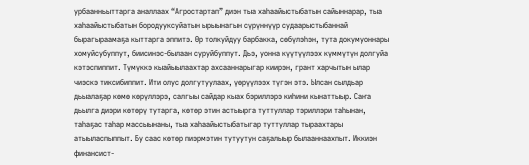урбаанньыттарга аналлаах “Агростартап” диэн тыа хаһаайыстыбатын сайыннарар, тыа хаһаайыстыбатын бородууксуйатын ырыынагын сүрүннүүр судаарыстыбаннай бырагыраамаҕа кыттарга эппитэ. Өр толкуйдуу барбакка, сөбүлэһэн, тута докумуоннары хомуйсубуппут, биисинэс-былаан суруйбуппут. Дьэ, уонна күүтүүлээх күммүтүн долгуйа кэтэспиппит. Түмүккэ кыайыылаахтар ахсааннарыгар киирэн, грант харчытын ылар чиэскэ тиксибиппит. Ити олус долгутуулаах, үөрүүлээх түгэн этэ. Ылсан сылдьар дьыалаҕар көмө көрүллэрэ, салгыы сайдар кыах бэриллэрэ киһини кынаттыыр. Саҥа дьылга диэри көтөрү тутарга, көтөр этин астыырга туттуллар тэриллэри таһынан, таһаҕас таһар массыынаны, тыа хаһаайыстыбатыгар туттуллар тыраахтары атыыласпыппыт. Бу саас көтөр пиэрмэтин тутуутун саҕалыыр былааннаахпыт. Иккиэн финансист-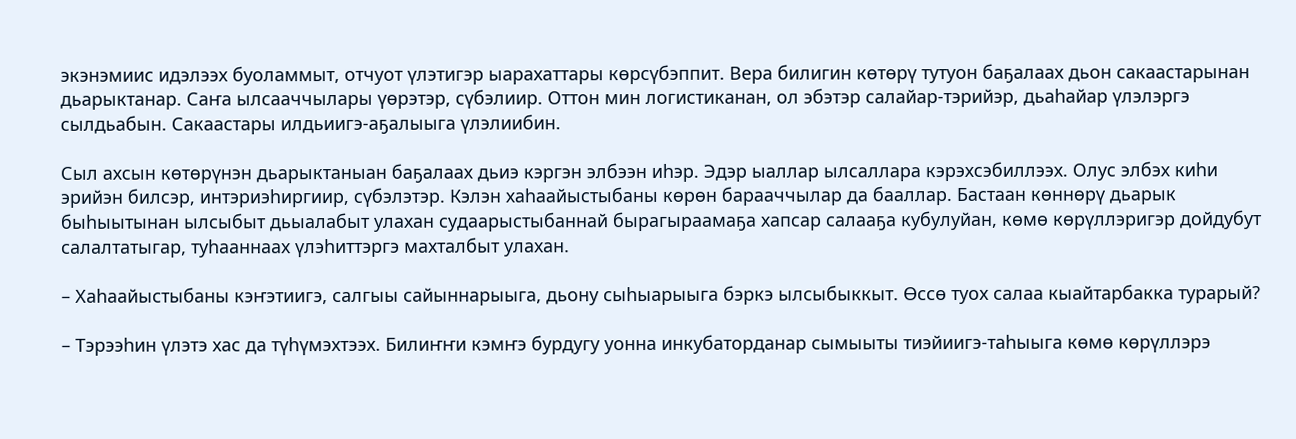экэнэмиис идэлээх буоламмыт, отчуот үлэтигэр ыарахаттары көрсүбэппит. Вера билигин көтөрү тутуон баҕалаах дьон сакаастарынан дьарыктанар. Саҥа ылсааччылары үөрэтэр, сүбэлиир. Оттон мин логистиканан, ол эбэтэр салайар-тэрийэр, дьаһайар үлэлэргэ сылдьабын. Сакаастары илдьиигэ-аҕалыыга үлэлиибин.

Сыл ахсын көтөрүнэн дьарыктаныан баҕалаах дьиэ кэргэн элбээн иһэр. Эдэр ыаллар ылсаллара кэрэхсэбиллээх. Олус элбэх киһи эрийэн билсэр, интэриэһиргиир, сүбэлэтэр. Кэлэн хаһаайыстыбаны көрөн барааччылар да бааллар. Бастаан көннөрү дьарык быһыытынан ылсыбыт дьыалабыт улахан судаарыстыбаннай бырагыраамаҕа хапсар салааҕа кубулуйан, көмө көрүллэригэр дойдубут салалтатыгар, туһааннаах үлэһиттэргэ махталбыт улахан.

– Хаһаайыстыбаны кэҥэтиигэ, салгыы сайыннарыыга, дьону сыһыарыыга бэркэ ылсыбыккыт. Өссө туох салаа кыайтарбакка турарый?

– Тэрээһин үлэтэ хас да түһүмэхтээх. Билиҥҥи кэмҥэ бурдугу уонна инкубаторданар сымыыты тиэйиигэ-таһыыга көмө көрүллэрэ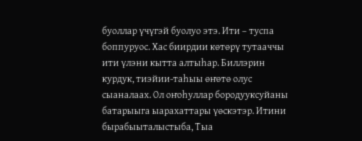буоллар үчүгэй буолуо этэ. Ити – туспа боппуруос. Хас биирдии көтөрү тутааччы ити үлэни кытта алтыһар. Биллэрин курдук, тиэйии-таһыы өҥөтө олус сыаналаах. Ол оҥоһуллар бородууксуйаны батарыыга ыарахаттары үөскэтэр. Итини бырабыыталыстыба, Тыа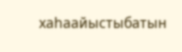хаһаайыстыбатын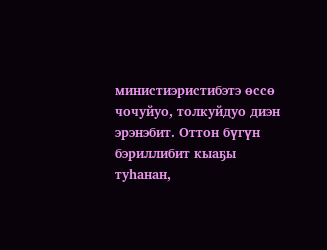министиэристибэтэ өссө чочуйуо, толкуйдуо диэн эрэнэбит. Оттон бүгүн бэриллибит кыаҕы туһанан,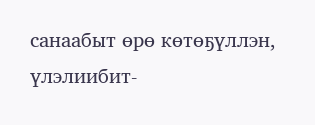санаабыт өрө көтөҕүллэн, үлэлиибит-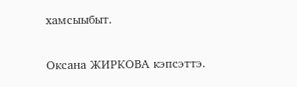хамсыыбыт.

Оксана ЖИРКОВА кэпсэттэ.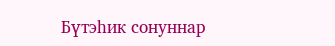Бүтэһик сонуннар